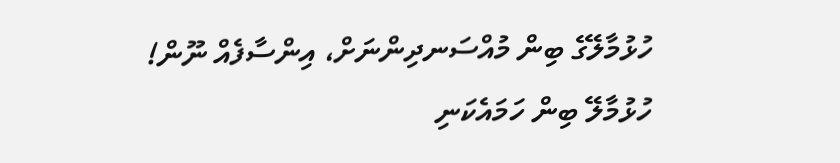ހުޅުމާލޭގެ ބިން މުއްސަނދިންނަށް، އިންސާފެއް ނޫން!
ހުޅުމާލޭ ބިން ހަމައެކަނި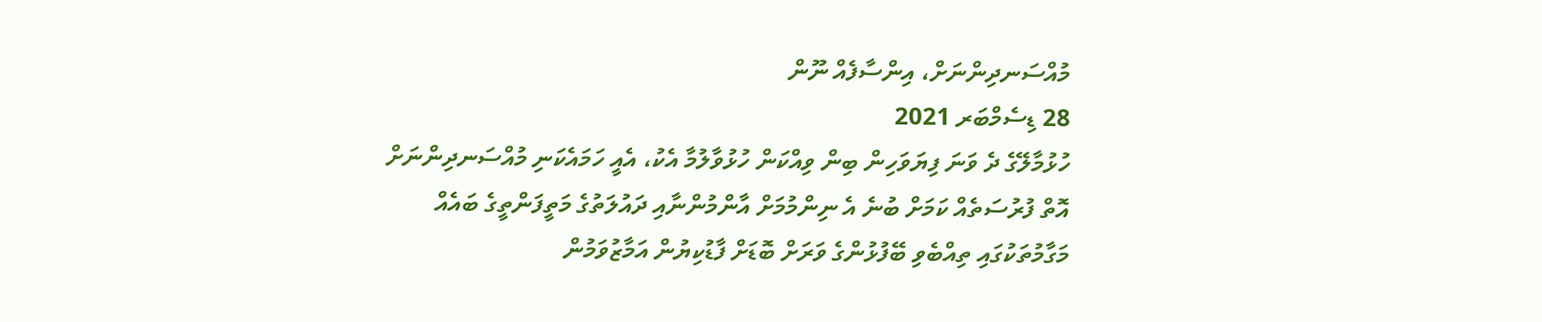މުއްސަނދިންނަށް، އިންސާފެއް ނޫން
28 ޑިސެމްބަރ 2021
ހުޅުމާލޭގެ ދެ ވަނަ ފިޔަވަހިން ބިން ވިއްކަން ހުޅުވާލުމާ އެކު، އެއީ ހަމައެކަނި މުއްސަނދިންނަށް އޮތް ފުރުސަތެއް ކަމަށް ބުނެ އެ ނިންމުމަށް އާންމުންނާއި ދައުލަތުގެ މަތީފަންތީގެ ބައެއް މަގާމުތަކުގައި ތިއްބެވި ބޭފުޅުންގެ ވަރަށް ބޮޑަށް ފާޑުކިޔުން އަމާޒުވަމުން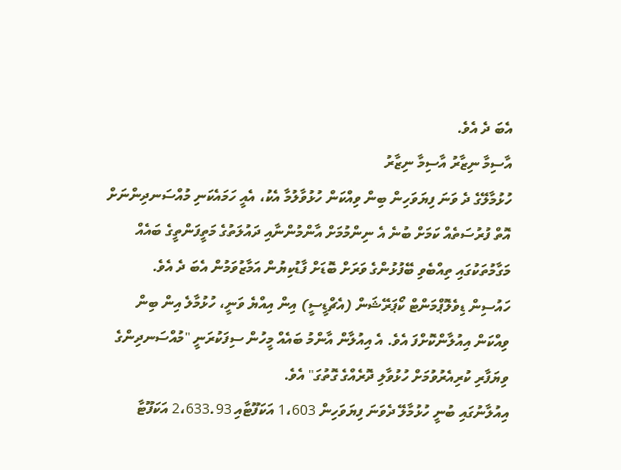އެބަ ދެ އެވެ.
އާސިމާ ނިޒާރު އާސިމާ ނިޒާރު
ހުޅުމާލޭގެ ދެ ވަނަ ފިޔަވަހިން ބިން ވިއްކަން ހުޅުވާލުމާ އެކު، އެއީ ހަމައެކަނި މުއްސަނދިންނަށް އޮތް ފުރުސަތެއް ކަމަށް ބުނެ އެ ނިންމުމަށް އާންމުންނާއި ދައުލަތުގެ މަތީފަންތީގެ ބައެއް މަގާމުތަކުގައި ތިއްބެވި ބޭފުޅުންގެ ވަރަށް ބޮޑަށް ފާޑުކިޔުން އަމާޒުވަމުން އެބަ ދެ އެވެ.
ހައުސިން ޑިވެލޮޕްމަންޓް ކޯޕަރޭޝަން (އެޗްޑީސީ) އިން އިއްޔެ ވަނީ، ހުޅުމާލެ އިން ބިން ވިއްކަން އިއުލާންކޮށްފަ އެވެ. އެ އިއުލާން އާންމު ބައެއް މީހުން ސިފަކުރަނީ "މުއްސަނދިންގެ ވިޔަފާރި ކުރިއެރުވުމަށް ހުޅުވާލި ދޮރެއްގެ ގޮތުގަ" އެވެ.
އިއުލާނުގައި ބުނީ ހުޅުމާލޭ ދެވަނަ ފިޔަވަހިން 1،603 އަކަފޫޓާއި 2،633.93 އަކަފޫޓާ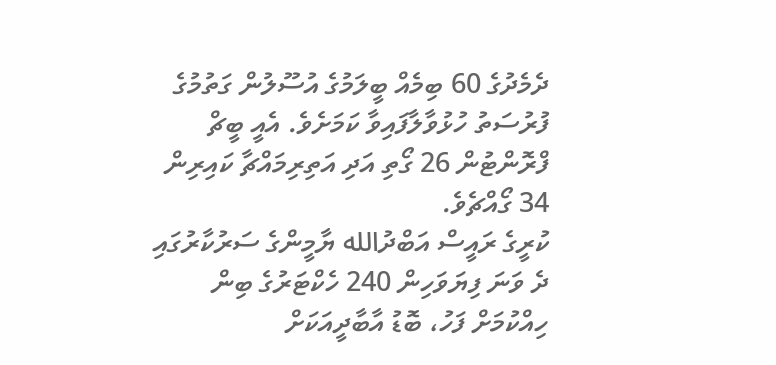ދެމެދުގެ 60 ބިމެއް ބީލަމުގެ އުސޫލުން ގަތުމުގެ ފުރުސަތު ހުޅުވާލާފައިވާ ކަމަށެވެ. އެއީ ބީޗް ފްރޮންޓުން 26 ގޯތި އަދި އަތިރިމައްޗާ ކައިރިން 34 ގޯއްޗެވެ.
ކުރީގެ ރައީސް އަބްދުالله ޔާމީންގެ ސަރުކާރުގައި ދެ ވަނަ ފިޔަވަހިން 240 ހެކްޓަރުގެ ބިން ހިއްކުމަށް ފަހު، ބޮޑު އާބާދީއަކަށް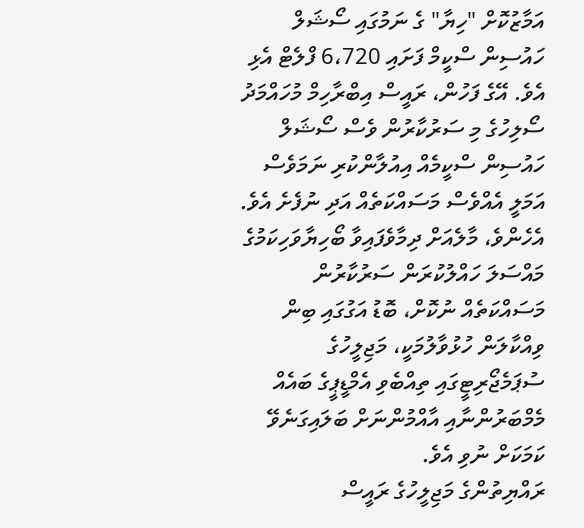އަމާޒުކޮށް "ހިޔާ" ގެ ނަމުގައި ސޯޝަލް ހައުސިން ސްކީމް ފަށައި 6،720 ފްލެޓް އެޅި އެވެ. އޭގެ ފަހުން، ރައީސް އިބްރާހިމް މުހައްމަދު ސޯލިހުގެ މި ސަރުކާރުން ވެސް ސޯޝަލް ހައުސިން ސްކީމެއް އިއުލާންކުރި ނަމަވެސް އަމަލީ އެއްވެސް މަސައްކަތެއް އަދި ނުފެށެ އެވެ.
އެހެންވެ، މާލެއަށް ދިމާވެފައިވާ ބޯހިޔާވަހިކަމުގެ މައްސަލަ ހައްލުކުރަން ސަރުކާރުން މަސައްކަތެއް ނުކޮށް، ބޮޑު އަގުގައި ބިން ވިއްކާލަން ހުޅުވާލުމަކީ، މަޖިލީހުގެ ސުޕަމެޖޯރިޓީގައި ތިއްބެވި އެމްޑީޕީގެ ބައެއް މެމްބަރުންނާއި އާއްމުންނަށް ބަލައިގަނެވޭ ކަމަކަށް ނުވި އެވެ.
ރައްޔިތުންގެ މަޖިލީހުގެ ރައީސް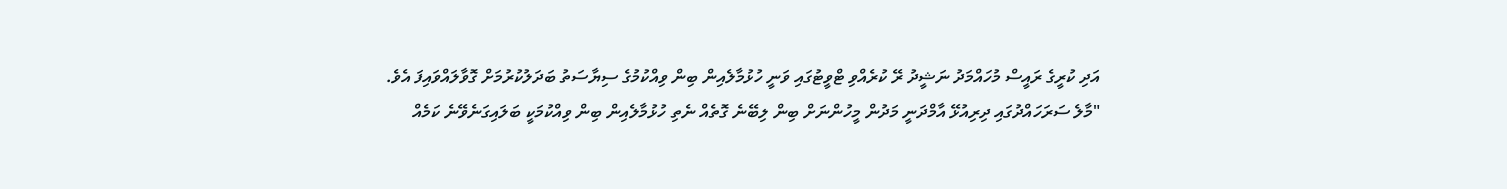އަދި ކުރީގެ ރައީސް މުހައްމަދު ނަޝީދު ރޭ ކުރެއްވި ޓްވީޓުގައި ވަނީ ހުޅުމާލެއިން ބިން ވިއްކުމުގެ ސިޔާސަތު ބަދަލުކުރުމަށް ގޮވާލައްވައިފަ އެވެ.
"މާލެ ސަރަހައްދުގައި ދިރިއުޅޭ އާމްދަނީ މަދުން މީހުންނަށް ބިން ލިބޭނެ ގޮތެއް ނެތި ހުޅުމާލެއިން ބިން ވިއްކުމަކީ ބަލައިގަނެވޭނެ ކަމެއް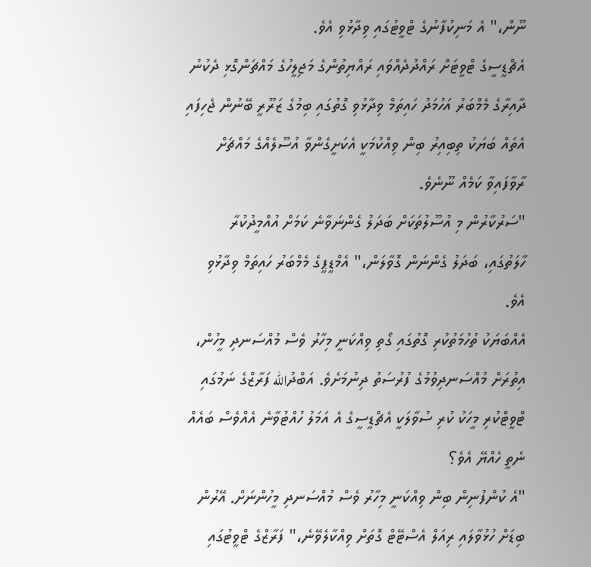ނޫން،" އެ މަނިކުފާނުގެ ޓްވީޓުގައި ވިދާޅުވި އެވެ.
އެޗްޑީސީގެ ޓްވީޓަށް ރައްދުދެއްވައި ރައްޔިތުންގެ މަޖިލީހުގެ މައްޗަންގޮޅި ދެކުނު ދާއިރާގެ މެމްބަރު އަހުމަދު ހައިތަމް ވިދާޅުވި ގޮތުގައި ބިމުގެ ޒަރޫރީ ބޭނުން ޖެހިފައި އެތައް ބަޔަކު ތިބިއިރު ބިން ވިއްކުމަކީ އެކަށީގެންވާ އުސޫލެއްގެ މައްޗަށް ރާވާފައިވާ ކަމެއް ނޫނެވެ.
"ސަރުކާރުން މި އުސޫލުތަކަށް ބަދަލު ގެންނަވާނެ ކަމަށް އުއްމީދުކުރާ ހާލަތުގައި، ބަދަލު ގެންނަން ގޮވާލަން،" އެމްޑީޕީގެ މެމްބަރު ހައިތަމް ވިދާޅުވި އެވެ.
އެއްބަޔަކު ތުހުމަތުކުރި ގޮތުގައި ގޯތި ވިއްކަނީ މިހާރު ވެސް މުއްސަނދި މީހުން، އިތުރަށް މުއްސަނދިވުމުގެ ފުރުސަތު ދިނުމަށެވެ. އަބްދުالله ފަރާޒްގެ ނަމުގައި ޓްވީޓްކުރި މީހަކު ކުރި ސުވާލަކީ އެޗްޑީސީގެ އެ އަމަލު ހުއްޓުވާނެ އެއްވެސް ބައެއް ނެތީ ހެއްޔޭ އެވެ؟
"އެ ކުންފުނިން ބިން ވިއްކަނީ މިހާރު ވެސް މުއްސަނދި މީހުންނަށް. އޭރުން ބިޑަށް ހުޅުވާލައި ރިއަލް އެސްޓޭޓް ގޮތަށް ވިއްކާލެވޭނެ،" ފަރާޒްގެ ޓްވީޓުގައި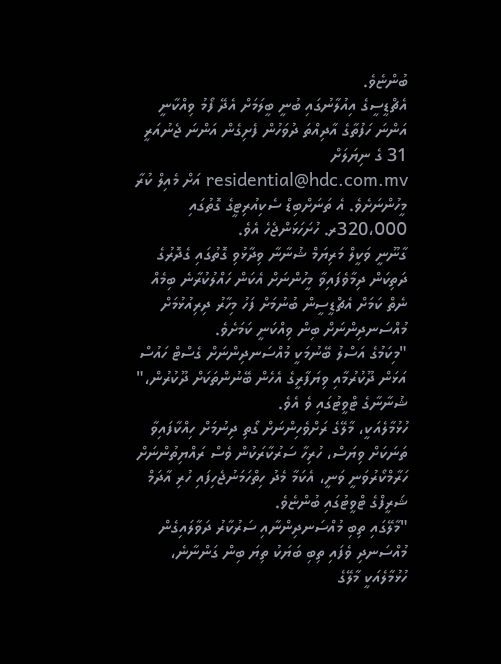ބުންޏެވެ.
އެޗްޑީސީގެ އިއުލާނުގައި ބުނީ ބީލަމަށް އެދޭ ފޯމު ވިއްކާނީ އަންނަ ހަފުތާގެ އާދިއްތަ ދުވަހުން ފެށިގެން އަންނަ ޖެނުއަރީ 31 ގެ ނިޔަލަށް residential@hdc.com.mv އަށް މެއިލް ކުރާ މީހުންނަށެވެ. އެ ތަނަށްބިޑް ސެކިއުރިޓީގެ ގޮތުގައި 320،000ރ. ހުށަހަޅަންޖެހެ އެވެ.
ގާނޫނީ ވަކީލް މަރިޔަމް ޝުނާނާ ވިދާޅުވި ގޮތުގައި ގެދޮރުގެ ދަތިކަން ދިމާވެފައިވާ މީހުންނަށް އެކަން ހައްލުކުރާނެ ބިމެއް ނެތް ކަމަށް އެޗްޑީސީން ބުނުމަށް ފަހު މިހާރު ދިރިއުޅުމަށް މުއްސަނދިންނަށް ބިން ވިއްކަނީ ކަމަށެވެ.
"މިކަމުގެ އަސްލު ބޭނުމަކީ މުއްސަނދިންނަށް ގެސްޓް ހައުސް އަޅަން ދޫކުރުމާއި ވިޔަފާރީގެ އެހެން ބޭނުންތަކަށް ދޫކުރުން،" ޝުނާނާގެ ޓްވީޓުގައި ވެ އެވެ.
ހުޅުމާލެއަކީ، މާލޭގެ ރަށްވެހިންނަށް ގޯތި ދިނުމަށް ހިއްކާފައިވާ ތަނަކަށް ވިޔަސް، ހުރިހާ ސަރުކާރަކުން ވެސް ރައްޔިތުންނަށް ހަރާމްކޯރުވަނީ ވަނީ، އެކަމާ މެދު ހިތްހަމަނުޖެހިފައި ހުރި އާދަމް ޝަރީފްގެ ޓްވީޓުގައި ބުންޏެވެ.
"މާލޭގައި ތިބި މުއްސަނދިންނާއި ސަރުކާރު ދަވާލައިގެން މުއްސަނދި ވެފައި ތިބި ބަޔަކު ތިޔަ ބިން ގަންނާނެ، ހުޅުމާލެއަކީ މާލޭގެ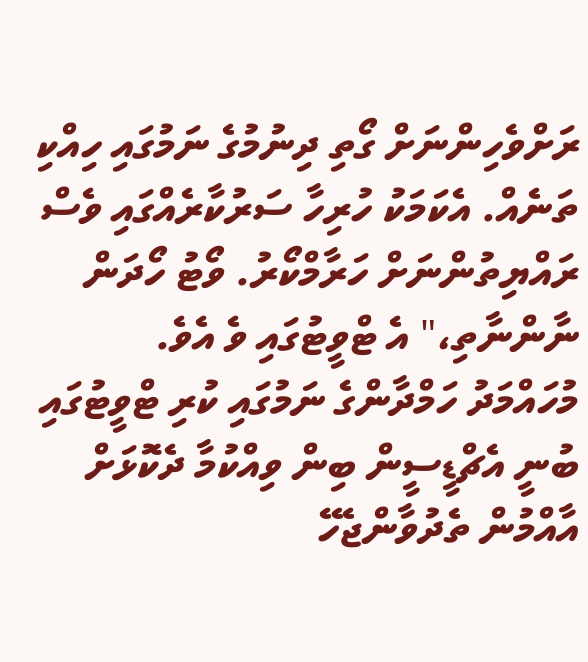ރަށްވެހިންނަށް ގޯތި ދިނުމުގެ ނަމުގައި ހިއްކި ތަނެއް. އެކަމަކު ހުރިހާ ސަރުކާރެއްގައި ވެސް ރައްޔިތުންނަށް ހަރާމްކޯރު. ވޯޓު ހޯދަން ނާންނާތި،" އެ ޓްވީޓުގައި ވެ އެވެ.
މުހައްމަދު ހަމްދާންގެ ނަމުގައި ކުރި ޓްވީޓުގައި ބުނީ އެޗްޑީސީން ބިން ވިއްކުމާ ދެކޮޅަށް އާއްމުން ތެދުވާންޖެހޭ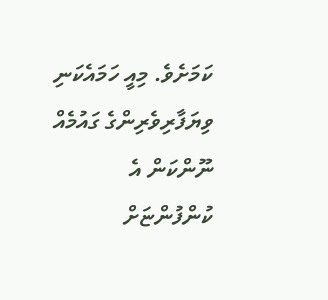ކަމަށެވެ. މިއީ ހަމައެކަނި ވިޔަފާރިވެރިންގެ ގައުމެއް ނޫންކަން އެ ކުންފުންޏަށް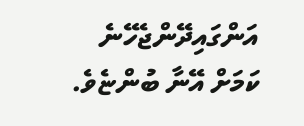އަންގައިދޭންޖެހޭނެ ކަމަށް އޭނާ ބުންޏެވެ.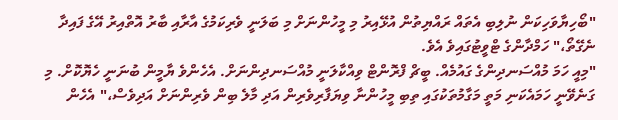"ބޯހިޔާވަހިކަން ނުލިބި އެތައް ރައްޔިތުން އުޅޭއިރު މި މީހުންނަށް މި ބަލަނީ ވެރިކަމުގެ އާރާއި ބާރު އޮތްއިރު އޭގެ ފައިދާ ނެގޭތޯ،" ހަމްދާންގެ ޓްވީޓުގައިވެ އެވެ.
"މިއީ ހަމަ މުއްސަނދިންގެ ގައުމެއް. ބީޗް ފްރޮންޓް ވިއްކާލަނީ މުއްސަނދިންނަށް. އެހެންވެ ޔާމީން ބުނަނީ ހެޔޮކޮށް. މި ގަނެވޭނީ ހަމައެކަނި މަތީ މަގާމުތަކުގައި ތިބި މީހުންނާ ވިޔަފާރިވެރިން އަދި މާލެ ބިން ވެރިންނަށް އަދިވެސް،" އެހެން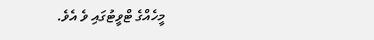މީހެއްގެ ޓްވީޓުގައި ވެ އެވެ.